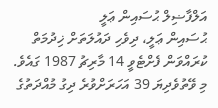އަލްފާޟިލް ޙުސައިން ޢަލީ
ޙުސައިން ޢަލީ، ދިވެހި ދައުލަތަށް ޚިދުމަތް ކުރައްވަން ފެށްޓެވީ 14 މާރިޗު 1987 ގައެވެ. މި ވޭތުވެދިޔަ 39 އަހަރަށްވުރެ ދިގު މުއްދަތުގެ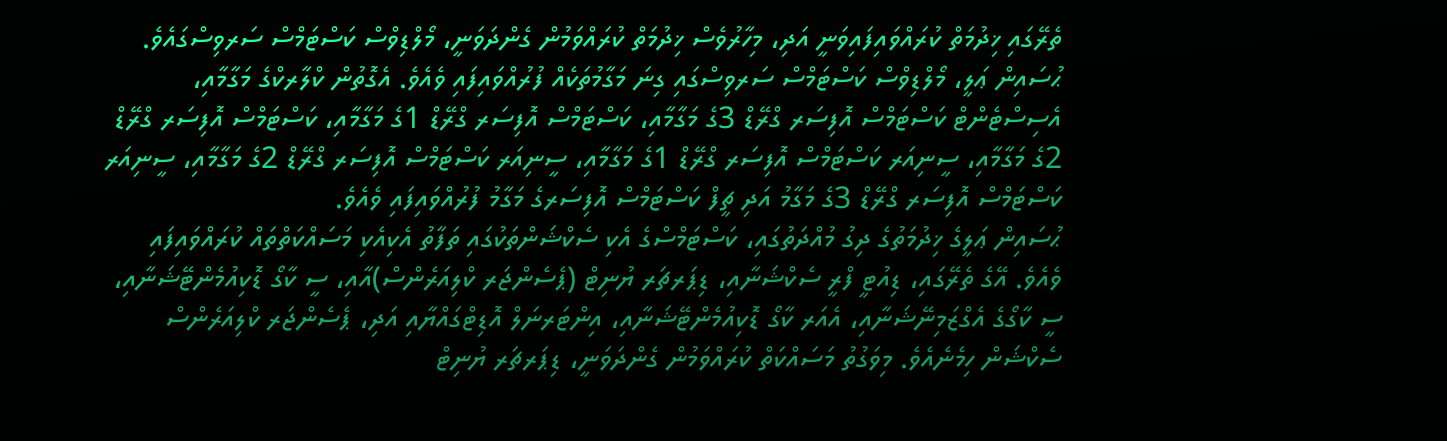ތެރޭގައި ޚިދުމަތް ކުރައްވައިފައިވަނީ އަދި، މިހާރުވެސް ޚިދުމަތް ކުރައްވަމުން ގެންދަވަނީ، މޯލްޑިވްސް ކަސްޓަމްސް ސަރވިސްގައެވެ. ޙުސައިން ޢަލީ، މޯލްޑިވްސް ކަސްޓަމްސް ސަރވިސްގައި ގިނަ މަގާމުތަކެއް ފުރުއްވައިފައި ވެއެވެ. އެގޮތުން ކްލާރކްގެ މަގާމާއި، އެސިސްޓެންޓް ކަސްޓަމްސް އޮފިސަރ ގްރޭޑް 3ގެ މަގާމާއި، ކަސްޓަމްސް އޮފިސަރ ގްރޭޑް 1ގެ މަގާމާއި، ކަސްޓަމްސް އޮފިސަރ ގްރޭޑް 2ގެ މަގާމާއި، ސީނިއަރ ކަސްޓަމްސް އޮފިސަރ ގްރޭޑް 1ގެ މަގާމާއި، ސީނިއަރ ކަސްޓަމްސް އޮފިސަރ ގްރޭޑް 2ގެ މަގާމާއި، ސީނިއަރ ކަސްޓަމްސް އޮފިސަރ ގްރޭޑް 3ގެ މަގާމު އަދި ޗީފް ކަސްޓަމްސް އޮފިސަރގެ މަގާމު ފުރުއްވައިފައި ވެއެވެ.
ޙުސައިން ޢަލީގެ ޚިދުމަތުގެ ދިގު މުއްދަތުގައި، ކަސްޓަމްސްގެ އެކި ސެކްޝަންތަކުގައި ތަފާތު އެކިއެކި މަސައްކަތްތައް ކުރައްވައިފައި ވެއެވެ. އޭގެ ތެރޭގައި، ޑިއުޓީ ފްރީ ސެކްޝަނާއި، ޑިޕަރޗަރ ޔުނިޓް (ޕެސެންޖަރ ކްލިއަރެންސް)އާއި، ސީ ކާގޯ ޑޮކިއުމެންޓޭޝަނާއި، ސީ ކާގޯގެ އެގްޒަމިނޭޝަނާއި، އެއަރ ކާގޯ ޑޮކިއުމެންޓޭޝަނާއި، އިންޓަރނަލް އޮޑިޓްގައްޔާއި އަދި، ޕެސެންޖަރ ކްލިއަރެންސް ސެކްޝަން ހިމެނެއެވެ. މިވަގުތު މަސައްކަތް ކުރައްވަމުން ގެންދަވަނީ، ޑިޕަރޗަރ ޔުނިޓް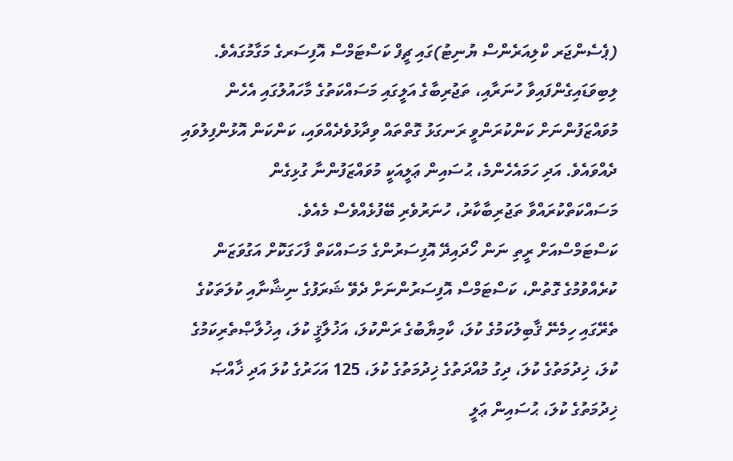(ޕެސެންޖަރ ކްލިއަރެންސް ޔުނިޓު)ގައި ޗީފް ކަސްޓަމްސް އޮފިސަރގެ މަގާމުގައެވެ.
ލިބިވަޑައިގެންފައިވާ ހުނަރާއި، ތަޖުރިބާގެ އަލީގައި މަސައްކަތުގެ މާހައުލުގައި އެހެން މުވައްޒަފުންނަށް ކަންކުރަންވީ ރަނގަޅު ގޮތްތައް ވިދާޅުވެދެއްވައި، ކަންކަން އޮޅުންފިލުވައި ދެއްވައެވެ. އަދި ހަމައެހެންމެ، ޙުސައިން ޢަލީއަކީ މުވައްޒަފުންނާ ގުޅިގެން މަސައްކަތްކުރައްވާ ތަޖުރިބާކާރު، ހުނަރުވެރި ބޭފުޅެއްވެސް މެއެވެ.
ކަސްޓަމްސްއަށް ރީތި ނަން ހޯދައިދޭ އޮފިސަރުންގެ މަސައްކަތް ފާހަގަކޮށް އަގުވަޒަން ކުރެއްވުމުގެ ގޮތުން، ކަސްޓަމްސް އޮފިސަރުންނަށް ދެވޭ ޝަރަފުގެ ނިޝާނާއި ކުލަތަކުގެ ތެރޭގައި ހިމެނޭ ޤާބިލުކަމުގެ ކުލަ، ކާމިޔާބުގެ ރަންކުލަ، އަޚުލާޤީ ކުލަ، އިޚުލާޞްތެރިކަމުގެ ކުލަ، ޚިދުމަތުގެ ކުލަ، ދިގު މުއްދަތުގެ ޚިދުމަތުގެ ކުލަ، 125 އަހަރުގެ ކުލަ އަދި ޚާއްޞަ ޚިދުމަތުގެ ކުލަ، ޙުސައިން ޢަލީ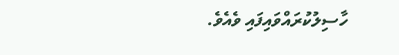ހާސިލުކުރައްވައިފައި ވެއެވެ.